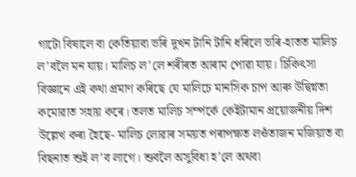গাটো বিষালে বা কেতিয়াবা ভৰি দুখন টানি টানি ধৰিলে ভৰি-হাতত মালিচ ল’বলৈ মন যায়। মালিচ ল’লে শৰীৰত আৰাম পোৱা যায়। চিকিৎসা বিজ্ঞানে এই কথা প্ৰমাণ কৰিছে যে মালিচে মানসিক চাপ আৰু উদ্বিগ্নতা কমোৱাত সহায় কৰে। তলত মালিচ সম্পৰ্কে কেইটামান প্ৰয়োজনীয় দিশ উল্লেখ কৰা হৈছে- মালিচ লোৱাৰ সময়ত পৰাপক্ষত লওঁতাজন মজিয়াত বা বিছনাত শুই ল’ব লাগে। শুবলৈ অসুবিধা হ’লে অথবা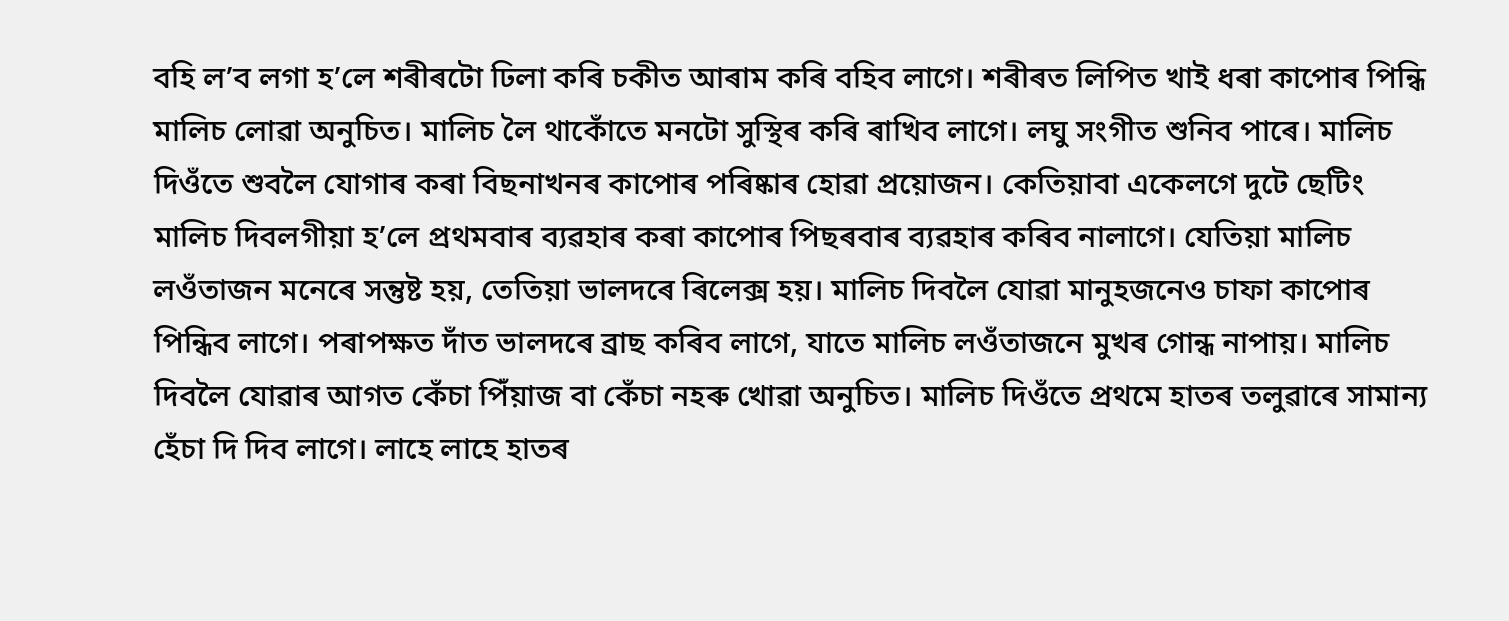বহি ল’ব লগা হ’লে শৰীৰটো ঢিলা কৰি চকীত আৰাম কৰি বহিব লাগে। শৰীৰত লিপিত খাই ধৰা কাপোৰ পিন্ধি মালিচ লোৱা অনুচিত। মালিচ লৈ থাকোঁতে মনটো সুস্থিৰ কৰি ৰাখিব লাগে। লঘু সংগীত শুনিব পাৰে। মালিচ দিওঁতে শুবলৈ যোগাৰ কৰা বিছনাখনৰ কাপোৰ পৰিষ্কাৰ হোৱা প্ৰয়োজন। কেতিয়াবা একেলগে দুটে ছেটিং মালিচ দিবলগীয়া হ’লে প্ৰথমবাৰ ব্যৱহাৰ কৰা কাপোৰ পিছৰবাৰ ব্যৱহাৰ কৰিব নালাগে। যেতিয়া মালিচ লওঁতাজন মনেৰে সন্তুষ্ট হয়, তেতিয়া ভালদৰে ৰিলেক্স হয়। মালিচ দিবলৈ যোৱা মানুহজনেও চাফা কাপোৰ পিন্ধিব লাগে। পৰাপক্ষত দাঁত ভালদৰে ব্ৰাছ কৰিব লাগে, যাতে মালিচ লওঁতাজনে মুখৰ গোন্ধ নাপায়। মালিচ দিবলৈ যোৱাৰ আগত কেঁচা পিঁয়াজ বা কেঁচা নহৰু খোৱা অনুচিত। মালিচ দিওঁতে প্ৰথমে হাতৰ তলুৱাৰে সামান্য হেঁচা দি দিব লাগে। লাহে লাহে হাতৰ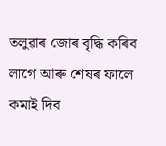তলুৱাৰ জোৰ বৃদ্ধি কৰিব লাগে আৰু শেষৰ ফালে কমাই দিব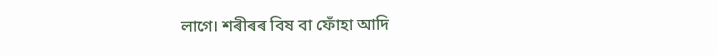লাগে। শৰীৰৰ বিষ বা ফোঁহা আদি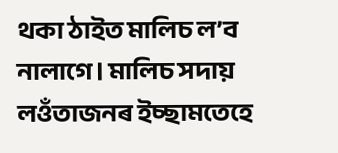থকা ঠাইত মালিচ ল’ব নালাগে। মালিচ সদায় লওঁতাজনৰ ইচ্ছামতেহে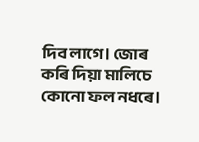দিব লাগে। জোৰ কৰি দিয়া মালিচে কোনো ফল নধৰে।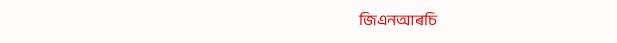জিএনআৰচি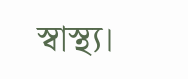স্বাস্থ্য।